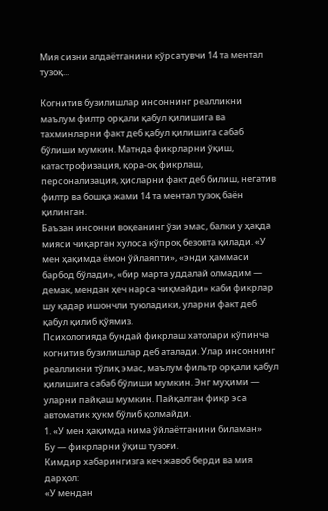Мия сизни алдаётганини кўрсатувчи 14 та ментал тузоқ...

Когнитив бузилишлар инсоннинг реалликни маълум филтр орқали қабул қилишига ва тахминларни факт деб қабул қилишига сабаб бўлиши мумкин. Матнда фикрларни ўқиш, катастрофизация, қора-оқ фикрлаш, персонализация, ҳисларни факт деб билиш, негатив филтр ва бошқа жами 14 та ментал тузоқ баён қилинган.
Баъзан инсонни воқеанинг ўзи эмас, балки у ҳақда мияси чиқарган хулоса кўпроқ безовта қилади. «У мен ҳақимда ёмон ўйлаяпти», «энди ҳаммаси барбод бўлади», «бир марта уддалай олмадим — демак, мендан ҳеч нарса чиқмайди» каби фикрлар шу қадар ишончли туюладики, уларни факт деб қабул қилиб қўямиз.
Психологияда бундай фикрлаш хатолари кўпинча когнитив бузилишлар деб аталади. Улар инсоннинг реалликни тўлиқ эмас, маълум фильтр орқали қабул қилишига сабаб бўлиши мумкин. Энг муҳими — уларни пайқаш мумкин. Пайқалган фикр эса автоматик ҳукм бўлиб қолмайди.
1. «У мен ҳақимда нима ўйлаётганини биламан»
Бу — фикрларни ўқиш тузоғи.
Кимдир хабарингизга кеч жавоб берди ва мия дарҳол:
«У мендан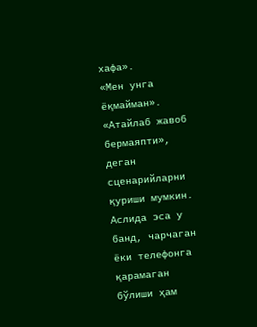хафа».
«Мен унга ёқмайман».
«Атайлаб жавоб бермаяпти»,
деган сценарийларни қуриши мумкин.
Аслида эса у банд, чарчаган ёки телефонга қарамаган бўлиши ҳам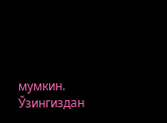мумкин.
Ўзингиздан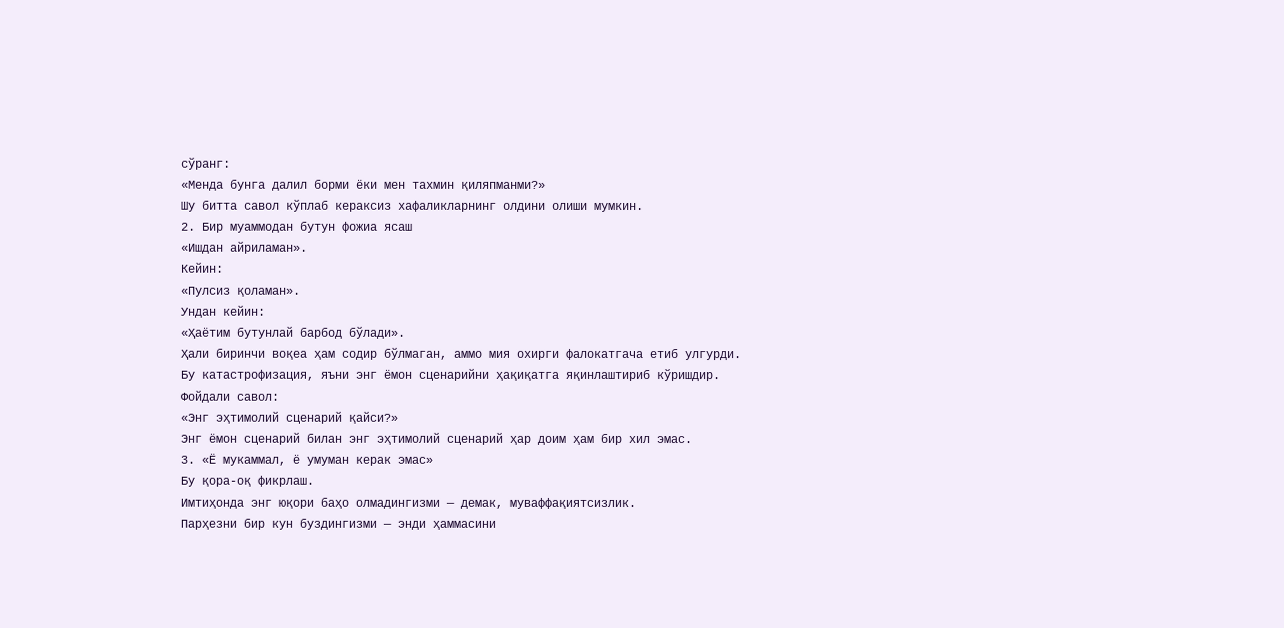сўранг:
«Менда бунга далил борми ёки мен тахмин қиляпманми?»
Шу битта савол кўплаб кераксиз хафаликларнинг олдини олиши мумкин.
2. Бир муаммодан бутун фожиа ясаш
«Ишдан айриламан».
Кейин:
«Пулсиз қоламан».
Ундан кейин:
«Ҳаётим бутунлай барбод бўлади».
Ҳали биринчи воқеа ҳам содир бўлмаган, аммо мия охирги фалокатгача етиб улгурди.
Бу катастрофизация, яъни энг ёмон сценарийни ҳақиқатга яқинлаштириб кўришдир.
Фойдали савол:
«Энг эҳтимолий сценарий қайси?»
Энг ёмон сценарий билан энг эҳтимолий сценарий ҳар доим ҳам бир хил эмас.
3. «Ё мукаммал, ё умуман керак эмас»
Бу қора-оқ фикрлаш.
Имтиҳонда энг юқори баҳо олмадингизми — демак, муваффақиятсизлик.
Парҳезни бир кун буздингизми — энди ҳаммасини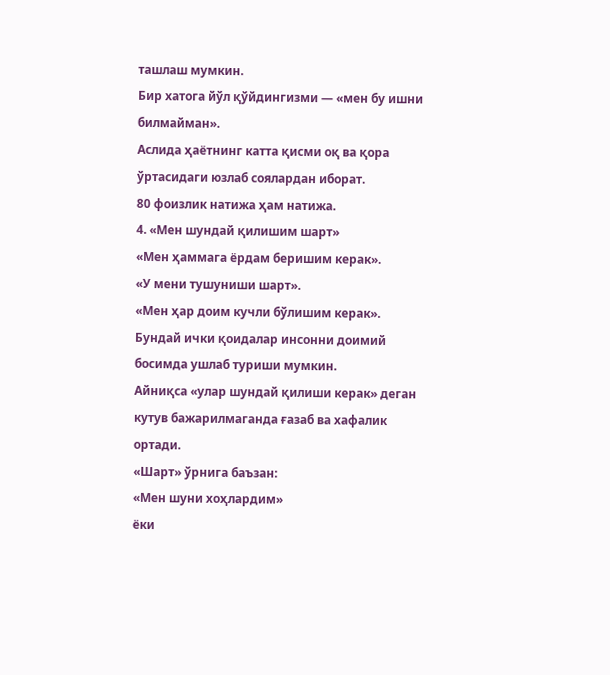ташлаш мумкин.
Бир хатога йўл қўйдингизми — «мен бу ишни билмайман».
Аслида ҳаётнинг катта қисми оқ ва қора ўртасидаги юзлаб соялардан иборат.
80 фоизлик натижа ҳам натижа.
4. «Мен шундай қилишим шарт»
«Мен ҳаммага ёрдам беришим керак».
«У мени тушуниши шарт».
«Мен ҳар доим кучли бўлишим керак».
Бундай ички қоидалар инсонни доимий босимда ушлаб туриши мумкин.
Айниқса «улар шундай қилиши керак» деган кутув бажарилмаганда ғазаб ва хафалик ортади.
«Шарт» ўрнига баъзан:
«Мен шуни хоҳлардим»
ёки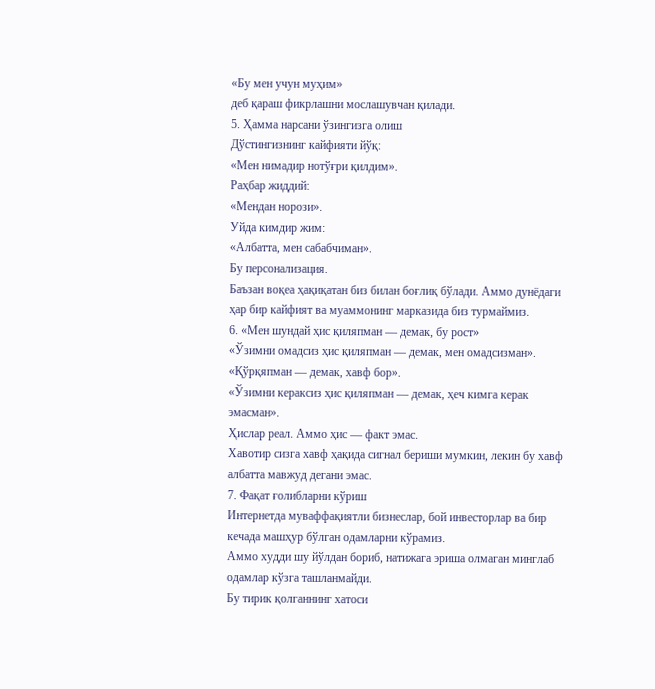«Бу мен учун муҳим»
деб қараш фикрлашни мослашувчан қилади.
5. Ҳамма нарсани ўзингизга олиш
Дўстингизнинг кайфияти йўқ:
«Мен нимадир нотўғри қилдим».
Раҳбар жиддий:
«Мендан норози».
Уйда кимдир жим:
«Албатта, мен сабабчиман».
Бу персонализация.
Баъзан воқеа ҳақиқатан биз билан боғлиқ бўлади. Аммо дунёдаги ҳар бир кайфият ва муаммонинг марказида биз турмаймиз.
6. «Мен шундай ҳис қиляпман — демак, бу рост»
«Ўзимни омадсиз ҳис қиляпман — демак, мен омадсизман».
«Қўрқяпман — демак, хавф бор».
«Ўзимни кераксиз ҳис қиляпман — демак, ҳеч кимга керак эмасман».
Ҳислар реал. Аммо ҳис — факт эмас.
Хавотир сизга хавф ҳақида сигнал бериши мумкин, лекин бу хавф албатта мавжуд дегани эмас.
7. Фақат ғолибларни кўриш
Интернетда муваффақиятли бизнеслар, бой инвесторлар ва бир кечада машҳур бўлган одамларни кўрамиз.
Аммо худди шу йўлдан бориб, натижага эриша олмаган минглаб одамлар кўзга ташланмайди.
Бу тирик қолганнинг хатоси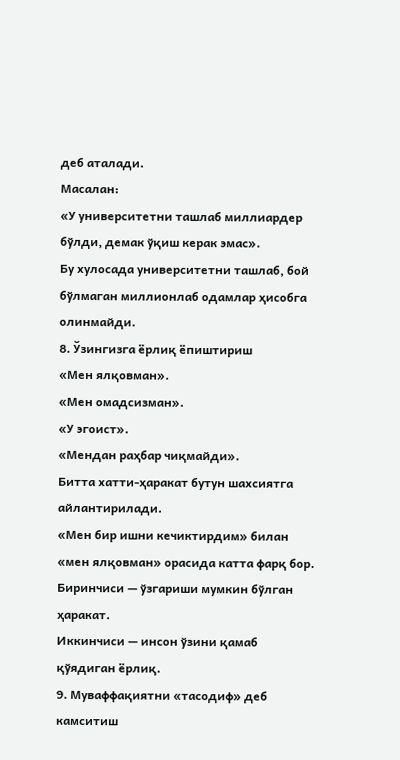деб аталади.
Масалан:
«У университетни ташлаб миллиардер бўлди, демак ўқиш керак эмас».
Бу хулосада университетни ташлаб, бой бўлмаган миллионлаб одамлар ҳисобга олинмайди.
8. Ўзингизга ёрлиқ ёпиштириш
«Мен ялқовман».
«Мен омадсизман».
«У эгоист».
«Мендан раҳбар чиқмайди».
Битта хатти-ҳаракат бутун шахсиятга айлантирилади.
«Мен бир ишни кечиктирдим» билан «мен ялқовман» орасида катта фарқ бор.
Биринчиси — ўзгариши мумкин бўлган ҳаракат.
Иккинчиси — инсон ўзини қамаб қўядиган ёрлиқ.
9. Муваффақиятни «тасодиф» деб камситиш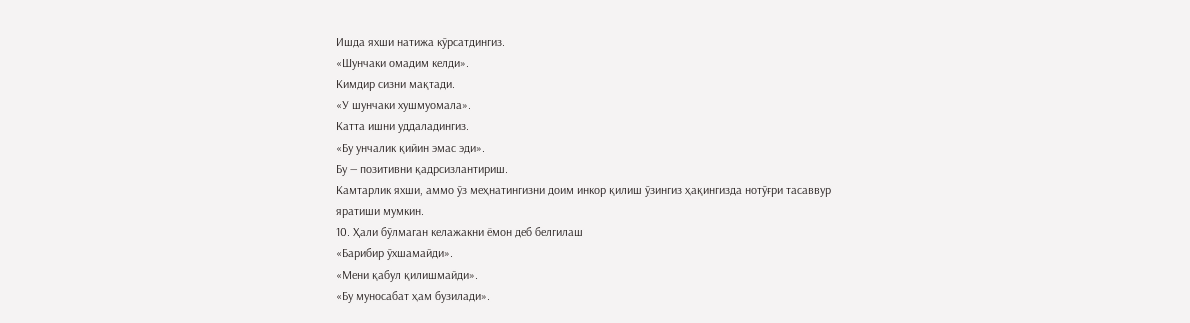Ишда яхши натижа кўрсатдингиз.
«Шунчаки омадим келди».
Кимдир сизни мақтади.
«У шунчаки хушмуомала».
Катта ишни уддаладингиз.
«Бу унчалик қийин эмас эди».
Бу — позитивни қадрсизлантириш.
Камтарлик яхши, аммо ўз меҳнатингизни доим инкор қилиш ўзингиз ҳақингизда нотўғри тасаввур яратиши мумкин.
10. Ҳали бўлмаган келажакни ёмон деб белгилаш
«Барибир ўхшамайди».
«Мени қабул қилишмайди».
«Бу муносабат ҳам бузилади».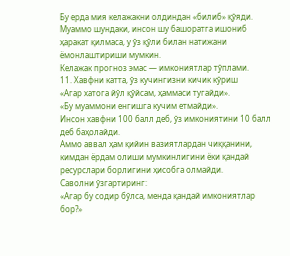Бу ерда мия келажакни олдиндан «билиб» қўяди.
Муаммо шундаки, инсон шу башоратга ишониб ҳаракат қилмаса, у ўз қўли билан натижани ёмонлаштириши мумкин.
Келажак прогноз эмас — имкониятлар тўплами.
11. Хавфни катта, ўз кучингизни кичик кўриш
«Агар хатога йўл қўйсам, ҳаммаси тугайди».
«Бу муаммони енгишга кучим етмайди».
Инсон хавфни 100 балл деб, ўз имкониятини 10 балл деб баҳолайди.
Аммо аввал ҳам қийин вазиятлардан чиққанини, кимдан ёрдам олиши мумкинлигини ёки қандай ресурслари борлигини ҳисобга олмайди.
Саволни ўзгартиринг:
«Агар бу содир бўлса, менда қандай имкониятлар бор?»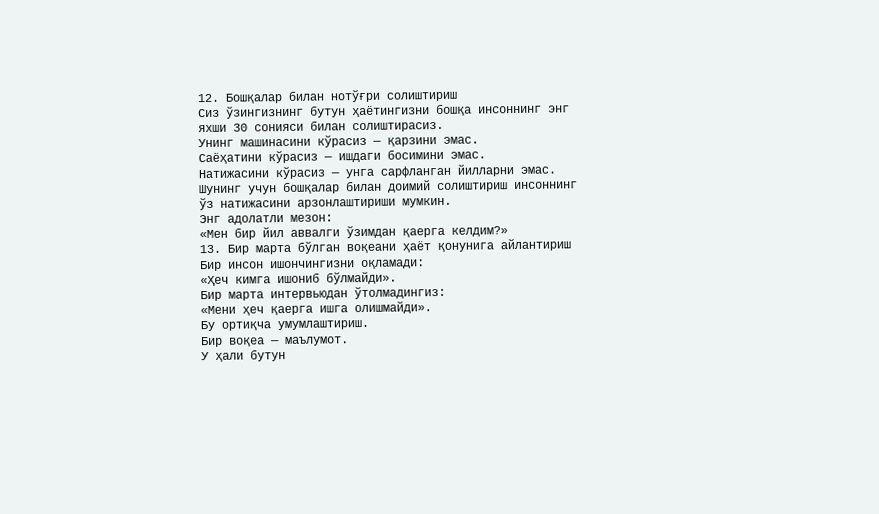12. Бошқалар билан нотўғри солиштириш
Сиз ўзингизнинг бутун ҳаётингизни бошқа инсоннинг энг яхши 30 сонияси билан солиштирасиз.
Унинг машинасини кўрасиз — қарзини эмас.
Саёҳатини кўрасиз — ишдаги босимини эмас.
Натижасини кўрасиз — унга сарфланган йилларни эмас.
Шунинг учун бошқалар билан доимий солиштириш инсоннинг ўз натижасини арзонлаштириши мумкин.
Энг адолатли мезон:
«Мен бир йил аввалги ўзимдан қаерга келдим?»
13. Бир марта бўлган воқеани ҳаёт қонунига айлантириш
Бир инсон ишончингизни оқламади:
«Ҳеч кимга ишониб бўлмайди».
Бир марта интервьюдан ўтолмадингиз:
«Мени ҳеч қаерга ишга олишмайди».
Бу ортиқча умумлаштириш.
Бир воқеа — маълумот.
У ҳали бутун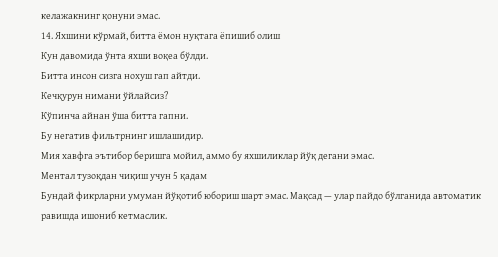келажакнинг қонуни эмас.
14. Яхшини кўрмай, битта ёмон нуқтага ёпишиб олиш
Кун давомида ўнта яхши воқеа бўлди.
Битта инсон сизга нохуш гап айтди.
Кечқурун нимани ўйлайсиз?
Кўпинча айнан ўша битта гапни.
Бу негатив фильтрнинг ишлашидир.
Мия хавфга эътибор беришга мойил, аммо бу яхшиликлар йўқ дегани эмас.
Ментал тузоқдан чиқиш учун 5 қадам
Бундай фикрларни умуман йўқотиб юбориш шарт эмас. Мақсад — улар пайдо бўлганида автоматик равишда ишониб кетмаслик.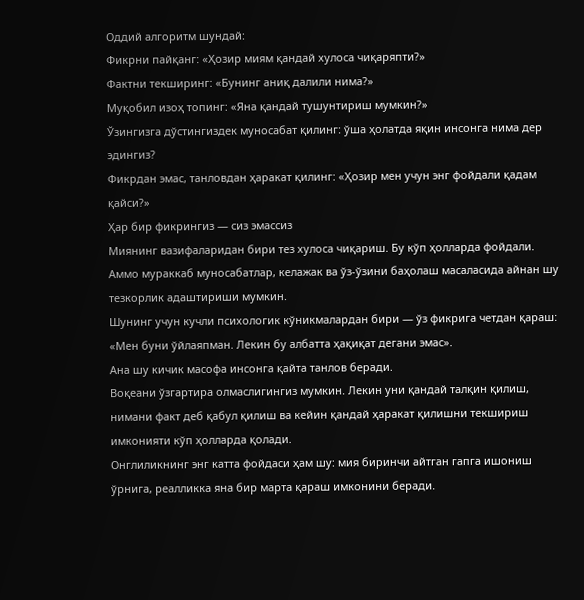Оддий алгоритм шундай:
Фикрни пайқанг: «Ҳозир миям қандай хулоса чиқаряпти?»
Фактни текширинг: «Бунинг аниқ далили нима?»
Муқобил изоҳ топинг: «Яна қандай тушунтириш мумкин?»
Ўзингизга дўстингиздек муносабат қилинг: ўша ҳолатда яқин инсонга нима дер эдингиз?
Фикрдан эмас, танловдан ҳаракат қилинг: «Ҳозир мен учун энг фойдали қадам қайси?»
Ҳар бир фикрингиз — сиз эмассиз
Миянинг вазифаларидан бири тез хулоса чиқариш. Бу кўп ҳолларда фойдали. Аммо мураккаб муносабатлар, келажак ва ўз-ўзини баҳолаш масаласида айнан шу тезкорлик адаштириши мумкин.
Шунинг учун кучли психологик кўникмалардан бири — ўз фикрига четдан қараш:
«Мен буни ўйлаяпман. Лекин бу албатта ҳақиқат дегани эмас».
Ана шу кичик масофа инсонга қайта танлов беради.
Воқеани ўзгартира олмаслигингиз мумкин. Лекин уни қандай талқин қилиш, нимани факт деб қабул қилиш ва кейин қандай ҳаракат қилишни текшириш имконияти кўп ҳолларда қолади.
Онглиликнинг энг катта фойдаси ҳам шу: мия биринчи айтган гапга ишониш ўрнига, реалликка яна бир марта қараш имконини беради.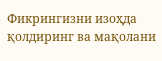Фикрингизни изоҳда қолдиринг ва мақолани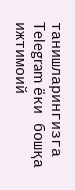танишларингизга Telegram ёки бошқа ижтимоий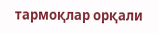тармоқлар орқали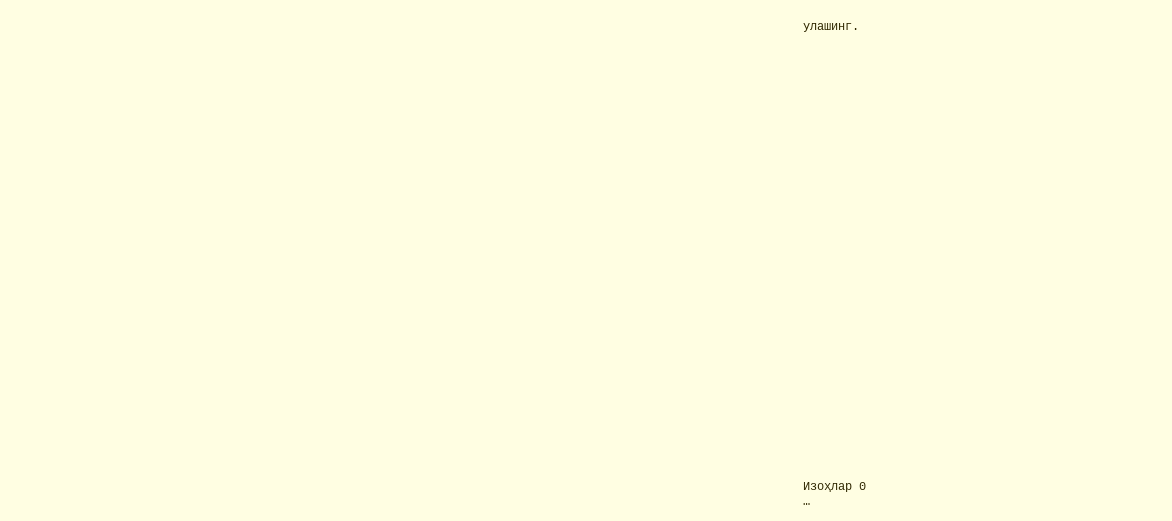улашинг.































Изоҳлар 0
…